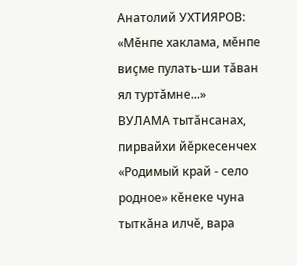Анатолий УХТИЯРОВ: «Мĕнпе хаклама, мĕнпе виçме пулать-ши тăван ял туртăмне...»
ВУЛАМА тытăнсанах, пирвайхи йĕркесенчех «Родимый край - село родное» кĕнеке чуна тыткăна илчĕ, вара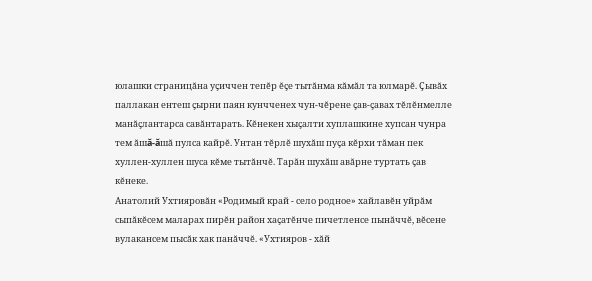юлашки страницăна уçиччен тепĕр ĕçе тытăнма кăмăл та юлмарĕ. Çывăх паллакан ентеш çырни паян кунчченех чун-чĕрене çав-çавах тĕлĕнмелле манăçлантарса савăнтарать. Кĕнекен хыçалти хуплашкине хупсан чунра тем ăшă-ăшă пулса кайрĕ. Унтан тĕрлĕ шухăш пуçа кĕрхи тăман пек хуллен-хуллен шуса кĕме тытăнчĕ. Тарăн шухăш авăрне туртать çав кĕнеке.
Анатолий Ухтияровăн «Родимый край - село родное» хайлавĕн уйрăм сыпăкĕсем маларах пирĕн район хаçатĕнче пичетленсе пынăччĕ, вĕсене вулакансем пысăк хак панăччĕ. «Ухтияров - хăй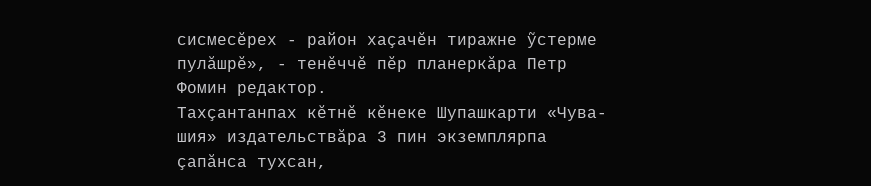сисмесĕрех - район хаçачĕн тиражне ỹстерме пулăшрĕ», - тенĕччĕ пĕр планеркăра Петр Фомин редактор.
Тахçантанпах кĕтнĕ кĕнеке Шупашкарти «Чува- шия» издательствăра 3 пин экземплярпа çапăнса тухсан,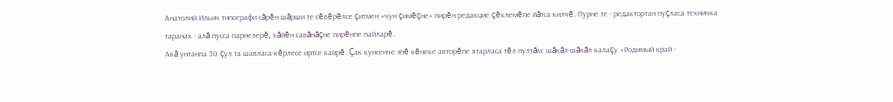Анатолий Ильич типографи сăрĕн шăрши те сĕвĕрĕлсе çитмен «чун çимĕçне» пирĕн редакцие çĕклемĕпе йăтса килчĕ. Пурне те - редактортан пуçласа техничка таранах - алă пусса парнелерĕ, хăйĕн савăнăçне пирĕнпе пайларĕ.
Акă унтанпа 30 çул та шавласа-кĕрлесе иртсе кайрĕ. Çак кунсенче эпĕ кĕнеке авторĕпе ятарласа тĕл пултăм: шăкăл-шăкăл калаçу «Родимый край -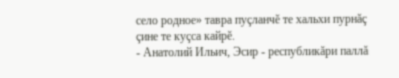село родное» тавра пуçланчĕ те хальхи пурнăç çине те куçса кайрĕ.
- Анатолий Ильич, Эсир - республикăри паллă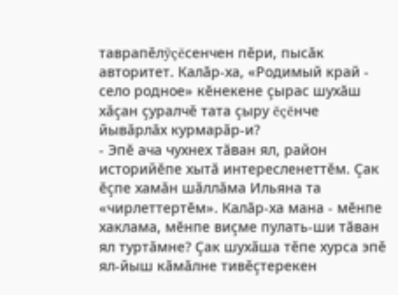таврапĕлỹçĕсенчен пĕри, пысăк авторитет. Калăр-ха, «Родимый край - село родное» кĕнекене çырас шухăш хăçан çуралчĕ тата çыру ĕçĕнче йывăрлăх курмарăр-и?
- Эпĕ ача чухнех тăван ял, район историйĕпе хытă интересленеттĕм. Çак ĕçпе хамăн шăллăма Ильяна та «чирлеттертĕм». Калăр-ха мана - мĕнпе хаклама, мĕнпе виçме пулать-ши тăван ял туртăмне? Çак шухăша тĕпе хурса эпĕ ял-йыш кăмăлне тивĕçтерекен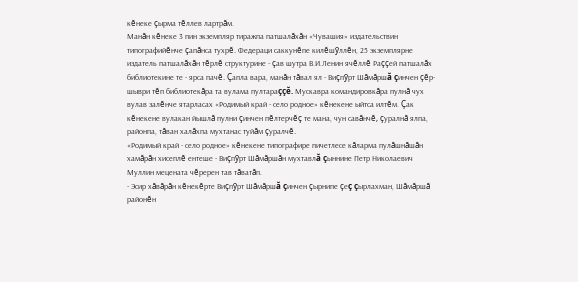кĕнеке çырма тĕллев лартрăм.
Манăн кĕнеке 3 пин экземпляр тиражпа патшалăхăн «Чувашия» издательствин типографийĕнче çапăнса тухрĕ. Федераци саккунĕпе килĕшỹллĕн, 25 экземплярне издатель патшалăхăн тĕрлĕ структурине - çав шутра В.И.Ленин ячĕллĕ Раççей патшалăх библиотекине те - ярса пачĕ. Çапла вара, манăн тăвал ял - Виçпỹрт Шăмăршă çинчен çĕр-шыври тĕп библиотекăра та вулама пултараççĕ. Мускавра командировкăра пулнă чух вулав залĕнче ятарласах «Родимый край - село родное» кĕнекене ыйтса илтĕм. Çак кĕнекене вулакан йышлă пулни çинчен пĕлтерчĕç те мана, чун савăнчĕ, çуралнă ялпа, районпа, тăван халăхпа мухтанас туйăм çуралчĕ.
«Родимый край - село родное» кĕнекене типографире пичетлесе кăларма пулăшнăшăн хамăрăн хисеплĕ ентеше - Виçпỹрт Шăмăршăн мухтавлă çыннине Петр Николаевич Муллин мецената чĕререн тав тăватăп.
- Эсир хăвăрăн кĕнекĕрте Виçпỹрт Шăмăршă çинчен çырнипе çеç çырлахман, Шăмăршă районĕн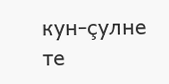кун-çулне те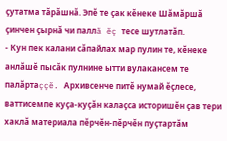çутатма тăрăшнă. Эпĕ те çак кĕнеке Шăмăршă çинчен çырнă чи паллă ĕç тесе шутлатăп.
- Кун пек калани сăпайлах мар пулин те, кĕнеке анлăшĕ пысăк пулнине ытти вулакансем те палăртаççĕ. Архивсенче питĕ нумай ĕçлесе, ваттисемпе куçа-куçăн калаçса историшĕн çав тери хаклă материала пĕрчĕн-пĕрчĕн пуçтартăм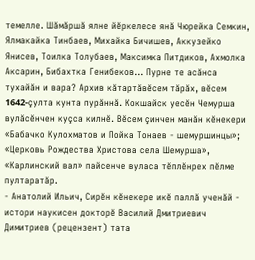темелле. Шăмăршă ялне йĕркелесе янă Чюрейка Семкин, Ялмакайка Тинбаев, Михайка Бичишев, Аккузейко Янисев, Тоилка Толубаев, Максимка Питдиков, Ахмолка Аксарин, Бибахтка Генибеков... Пурне те асăнса тухайăн и вара? Архив кăтартăвĕсем тăрăх, вĕсем 1642-çулта кунта пурăннă. Кокшайск уесĕн Чемурша вулăсĕнчен куçса килнĕ. Вĕсем çинчен манăн кĕнекери «Бабачко Кулохматов и Пойка Тонаев - шемуршинцы»; «Церковь Рождества Христова села Шемурша», «Карлинский вал» пайсенче вуласа тĕплĕнрех пĕлме пултаратăр.
- Анатолий Ильич, Сирĕн кĕнекере икĕ паллă ученăй - истори наукисен докторĕ Василий Дмитриевич Димитриев (рецензент) тата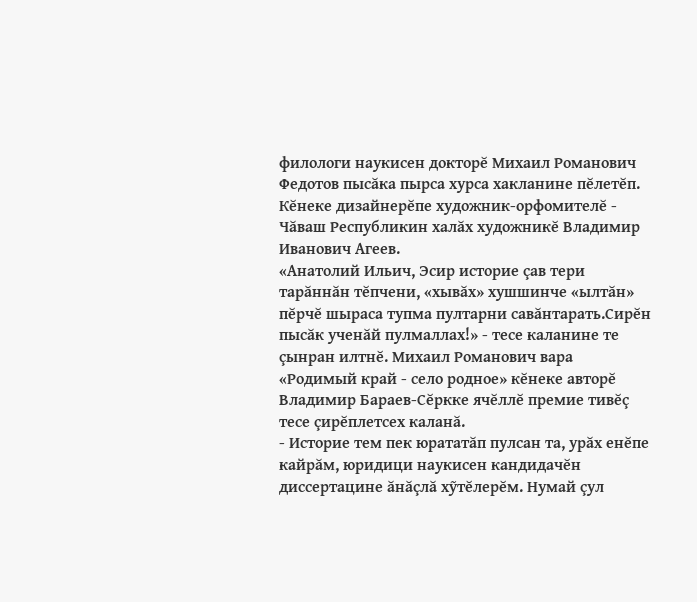филологи наукисен докторĕ Михаил Романович Федотов пысăка пырса хурса хакланине пĕлетĕп. Кĕнеке дизайнерĕпе художник-орфомителĕ - Чăваш Республикин халăх художникĕ Владимир Иванович Агеев.
«Анатолий Ильич, Эсир историе çав тери тарăннăн тĕпчени, «хывăх» хушшинче «ылтăн» пĕрчĕ шыраса тупма пултарни савăнтарать.Сирĕн пысăк ученăй пулмаллах!» - тесе каланине те çынран илтнĕ. Михаил Романович вара «Родимый край - село родное» кĕнеке авторĕ Владимир Бараев-Сĕркке ячĕллĕ премие тивĕç тесе çирĕплетсех каланă.
- Историе тем пек юрататăп пулсан та, урăх енĕпе кайрăм, юридици наукисен кандидачĕн диссертацине ăнăçлă хỹтĕлерĕм. Нумай çул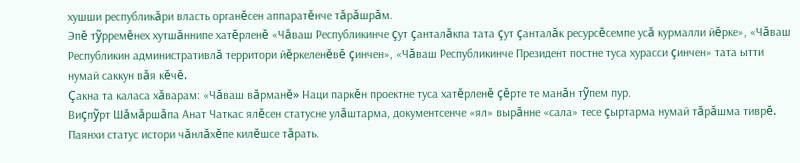хушши республикăри власть органĕсен аппаратĕнче тăрăшрăм.
Эпĕ тỹрремĕнех хутшăннипе хатĕрленĕ «Чăваш Республикинче çут çанталăкпа тата çут çанталăк ресурсĕсемпе усă курмалли йĕрке», «Чăваш Республикин административлă территори йĕркеленĕвĕ çинчен», «Чăваш Республикинче Президент постне туса хурасси çинчен» тата ытти нумай саккун вăя кĕчĕ.
Çакна та каласа хăварам: «Чăваш вăрманĕ» Наци паркĕн проектне туса хатĕрленĕ çĕрте те манăн тỹпем пур.
Виçпỹрт Шăмăршăпа Анат Чаткас ялĕсен статусне улăштарма, документсенче «ял» вырăнне «сала» тесе çыртарма нумай тăрăшма тиврĕ. Паянхи статус истори чăнлăхĕпе килĕшсе тăрать.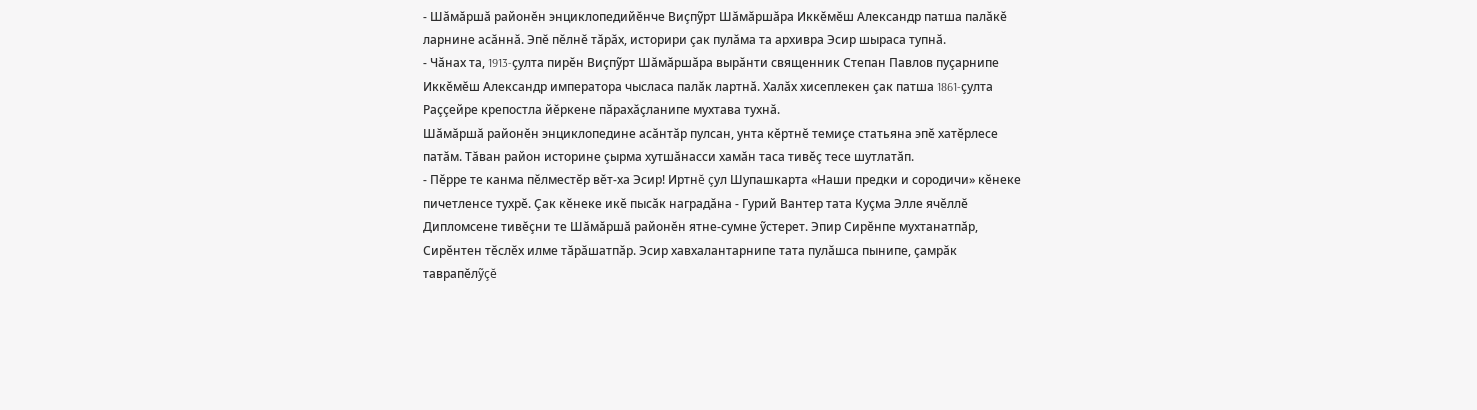- Шăмăршă районĕн энциклопедийĕнче Виçпỹрт Шăмăршăра Иккĕмĕш Александр патша палăкĕ ларнине асăннă. Эпĕ пĕлнĕ тăрăх, историри çак пулăма та архивра Эсир шыраса тупнă.
- Чăнах та, 1913-çулта пирĕн Виçпỹрт Шăмăршăра вырăнти священник Степан Павлов пуçарнипе Иккĕмĕш Александр императора чысласа палăк лартнă. Халăх хисеплекен çак патша 1861-çулта Раççейре крепостла йĕркене пăрахăçланипе мухтава тухнă.
Шăмăршă районĕн энциклопедине асăнтăр пулсан, унта кĕртнĕ темиçе статьяна эпĕ хатĕрлесе патăм. Тăван район историне çырма хутшăнасси хамăн таса тивĕç тесе шутлатăп.
- Пĕрре те канма пĕлместĕр вĕт-ха Эсир! Иртнĕ çул Шупашкарта «Наши предки и сородичи» кĕнеке пичетленсе тухрĕ. Çак кĕнеке икĕ пысăк наградăна - Гурий Вантер тата Куçма Элле ячĕллĕ Дипломсене тивĕçни те Шăмăршă районĕн ятне-сумне ỹстерет. Эпир Сирĕнпе мухтанатпăр, Сирĕнтен тĕслĕх илме тăрăшатпăр. Эсир хавхалантарнипе тата пулăшса пынипе, çамрăк таврапĕлỹçĕ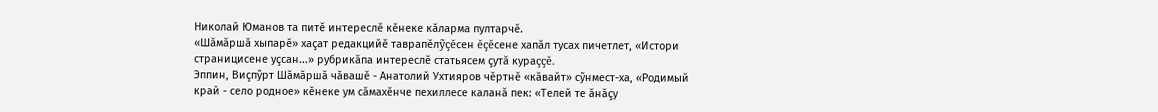Николай Юманов та питĕ интереслĕ кĕнеке кăларма пултарчĕ.
«Шăмăршă хыпарĕ» хаçат редакцийĕ таврапĕлỹçĕсен ĕçĕсене хапăл тусах пичетлет, «Истори страницисене уçсан...» рубрикăпа интереслĕ статьясем çутă кураççĕ.
Эппин, Виçпỹрт Шăмăршă чăвашĕ - Анатолий Ухтияров чĕртнĕ «кăвайт» сỹнмест-ха, «Родимый край - село родное» кĕнеке ум сăмахĕнче пехиллесе каланă пек: «Телей те ăнăçу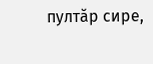пултăр сире,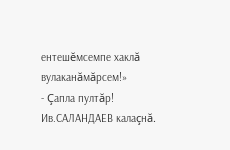ентешĕмсемпе хаклă вулаканăмăрсем!»
- Çапла пултăр!
Ив.САЛАНДАЕВ калаçнă.